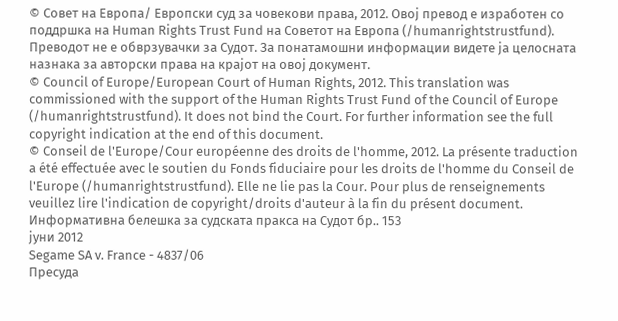© Совет на Европа/ Европски суд за човекови права, 2012. Овој превод е изработен со поддршка на Human Rights Trust Fund на Советот на Европа (/humanrightstrustfund). Преводот не е обврзувачки за Судот. За понатамошни информации видете ја целосната назнака за авторски права на крајот на овој документ.
© Council of Europe/European Court of Human Rights, 2012. This translation was commissioned with the support of the Human Rights Trust Fund of the Council of Europe (/humanrightstrustfund). It does not bind the Court. For further information see the full copyright indication at the end of this document.
© Conseil de l'Europe/Cour européenne des droits de l'homme, 2012. La présente traduction a été effectuée avec le soutien du Fonds fiduciaire pour les droits de l'homme du Conseil de l'Europe (/humanrightstrustfund). Elle ne lie pas la Cour. Pour plus de renseignements veuillez lire l'indication de copyright/droits d'auteur à la fin du présent document.
Информативна белешка за судската пракса на Судот бр.. 153
јуни 2012
Segame SA v. France - 4837/06
Пресуда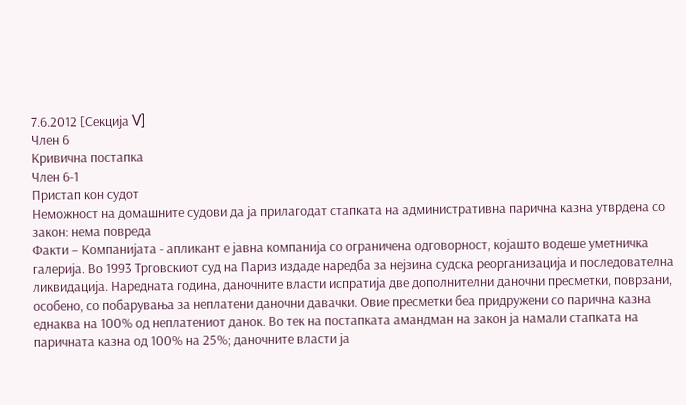7.6.2012 [Секција V]
Член 6
Кривична постапка
Член 6-1
Пристап кон судот
Неможност на домашните судови да ја прилагодат стапката на административна парична казна утврдена со закон: нема повреда
Факти – Компанијата - апликант е јавна компанија со ограничена одговорност, којашто водеше уметничка галерија. Во 1993 Трговскиот суд на Париз издаде наредба за нејзина судска реорганизација и последователна ликвидација. Наредната година, даночните власти испратија две дополнителни даночни пресметки, поврзани, особено, со побарувања за неплатени даночни давачки. Овие пресметки беа придружени со парична казна еднаква на 100% од неплатениот данок. Во тек на постапката амандман на закон ја намали стапката на паричната казна од 100% на 25%; даночните власти ја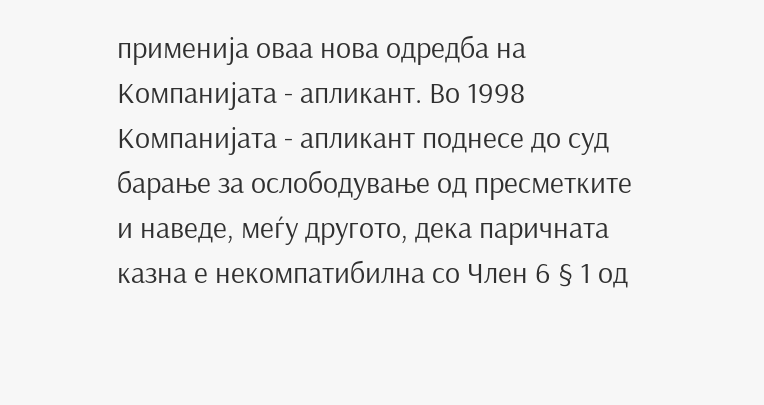применија оваа нова одредба на Компанијата - апликант. Во 1998 Компанијата - апликант поднесе до суд барање за ослободување од пресметките и наведе, меѓу другото, дека паричната казна е некомпатибилна со Член 6 § 1 од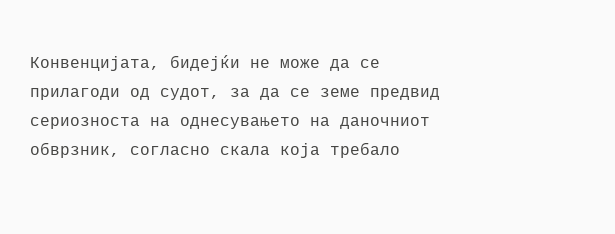Конвенцијата, бидејќи не може да се прилагоди од судот, за да се земе предвид сериозноста на однесувањето на даночниот обврзник, согласно скала која требало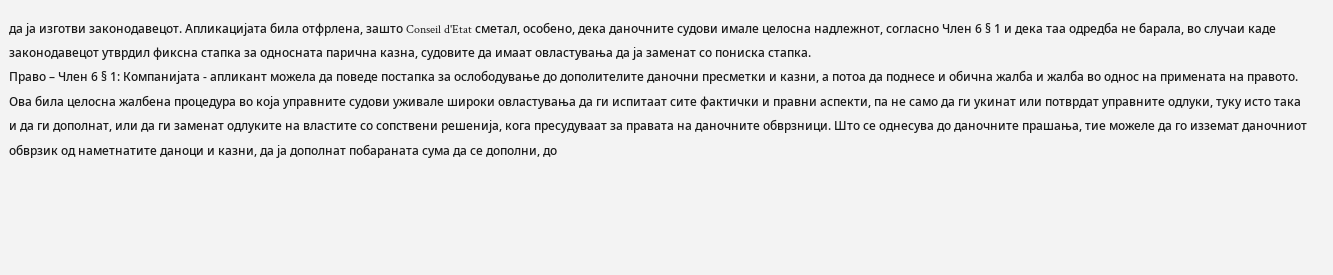да ја изготви законодавецот. Апликацијата била отфрлена, зашто Conseil d'Etat сметал, особено, дека даночните судови имале целосна надлежнот, согласно Член 6 § 1 и дека таа одредба не барала, во случаи каде законодавецот утврдил фиксна стапка за односната парична казна, судовите да имаат овластувања да ја заменат со пониска стапка.
Право – Член 6 § 1: Компанијата - апликант можела да поведе постапка за ослободување до дополителите даночни пресметки и казни, а потоа да поднесе и обична жалба и жалба во однос на примената на правото. Ова била целосна жалбена процедура во која управните судови уживале широки овластувања да ги испитаат сите фактички и правни аспекти, па не само да ги укинат или потврдат управните одлуки, туку исто така и да ги дополнат, или да ги заменат одлуките на властите со сопствени решенија, кога пресудуваат за правата на даночните обврзници. Што се однесува до даночните прашања, тие можеле да го изземат даночниот обврзик од наметнатите даноци и казни, да ја дополнат побараната сума да се дополни, до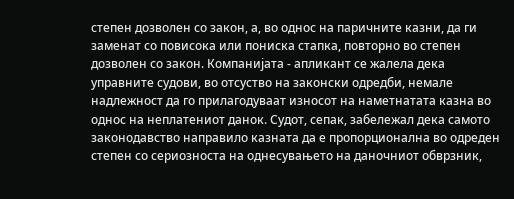степен дозволен со закон, а, во однос на паричните казни, да ги заменат со повисока или пониска стапка, повторно во степен дозволен со закон. Компанијата - апликант се жалела дека управните судови, во отсуство на законски одредби, немале надлежност да го прилагодуваат износот на наметнатата казна во однос на неплатениот данок. Судот, сепак, забележал дека самото законодавство направило казната да е пропорционална во одреден степен со сериозноста на однесувањето на даночниот обврзник,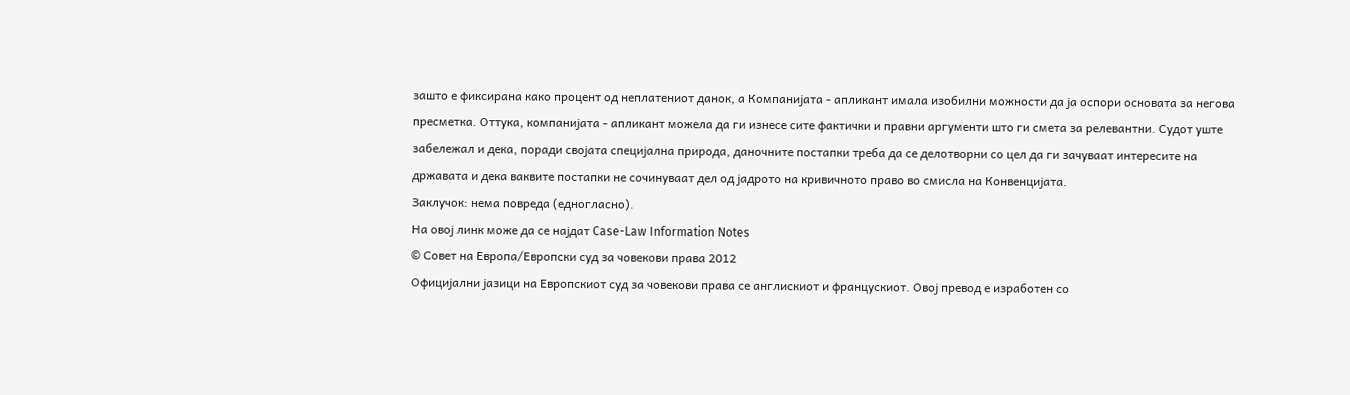зашто е фиксирана како процент од неплатениот данок, а Компанијата - апликант имала изобилни можности да ја оспори основата за негова пресметка. Оттука, компанијата - апликант можела да ги изнесе сите фактички и правни аргументи што ги смета за релевантни. Судот уште забележал и дека, поради својата специјална природа, даночните постапки треба да се делотворни со цел да ги зачуваат интересите на државата и дека ваквите постапки не сочинуваат дел од јадрото на кривичното право во смисла на Конвенцијата.
Заклучок: нема повреда (едногласно).
На овој линк може да се најдат Case-Law Information Notes
© Совет на Европа/Европски суд за човекови права 2012
Официјални јазици на Европскиот суд за човекови права се англискиот и францускиот. Овој превод е изработен со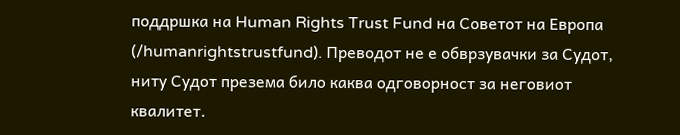поддршка на Human Rights Trust Fund на Советот на Европа (/humanrightstrustfund). Преводот не е обврзувачки за Судот, ниту Судот презема било каква одговорност за неговиот квалитет.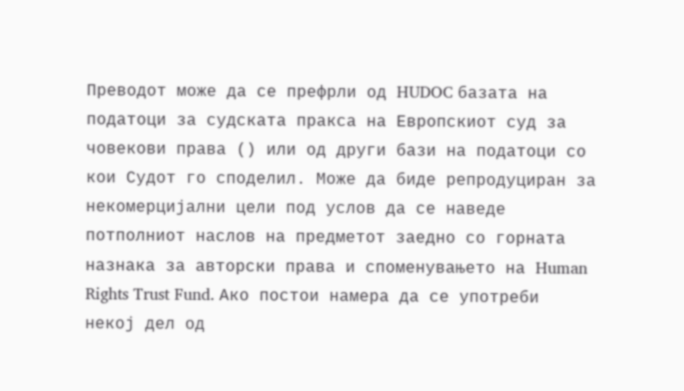Преводот може да се префрли од HUDOC базата на податоци за судската пракса на Европскиот суд за човекови права () или од други бази на податоци со кои Судот го споделил. Може да биде репродуциран за некомерцијални цели под услов да се наведе потполниот наслов на предметот заедно со горната назнака за авторски права и споменувањето на Human Rights Trust Fund. Ако постои намера да се употреби некој дел од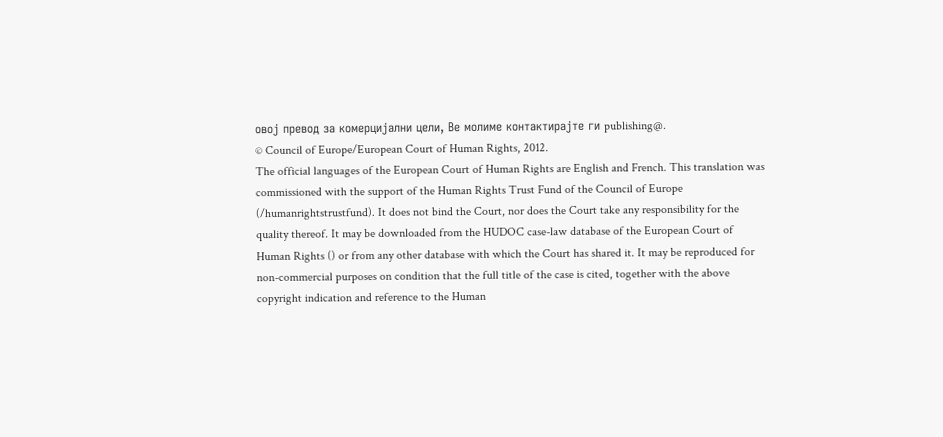овој превод за комерцијални цели, Ве молиме контактирајте ги publishing@.
© Council of Europe/European Court of Human Rights, 2012.
The official languages of the European Court of Human Rights are English and French. This translation was commissioned with the support of the Human Rights Trust Fund of the Council of Europe (/humanrightstrustfund). It does not bind the Court, nor does the Court take any responsibility for the quality thereof. It may be downloaded from the HUDOC case-law database of the European Court of Human Rights () or from any other database with which the Court has shared it. It may be reproduced for non-commercial purposes on condition that the full title of the case is cited, together with the above copyright indication and reference to the Human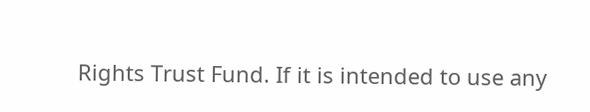Rights Trust Fund. If it is intended to use any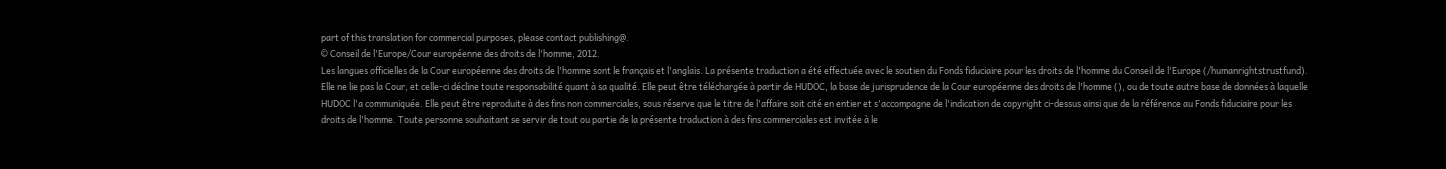part of this translation for commercial purposes, please contact publishing@.
© Conseil de l'Europe/Cour européenne des droits de l'homme, 2012.
Les langues officielles de la Cour européenne des droits de l'homme sont le français et l'anglais. La présente traduction a été effectuée avec le soutien du Fonds fiduciaire pour les droits de l'homme du Conseil de l'Europe (/humanrightstrustfund). Elle ne lie pas la Cour, et celle-ci décline toute responsabilité quant à sa qualité. Elle peut être téléchargée à partir de HUDOC, la base de jurisprudence de la Cour européenne des droits de l'homme (), ou de toute autre base de données à laquelle HUDOC l'a communiquée. Elle peut être reproduite à des fins non commerciales, sous réserve que le titre de l'affaire soit cité en entier et s'accompagne de l'indication de copyright ci-dessus ainsi que de la référence au Fonds fiduciaire pour les droits de l'homme. Toute personne souhaitant se servir de tout ou partie de la présente traduction à des fins commerciales est invitée à le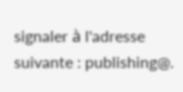signaler à l'adresse suivante : publishing@.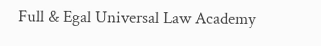Full & Egal Universal Law Academy